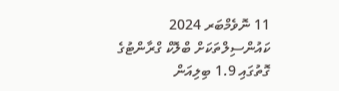11 ނޮވެމްބަރ 2024
ކައުންސިލްތަކަށް ބްލޮކް ގްރާންޓުގެ ގޮތުގައި 1.9 ބިލިއަން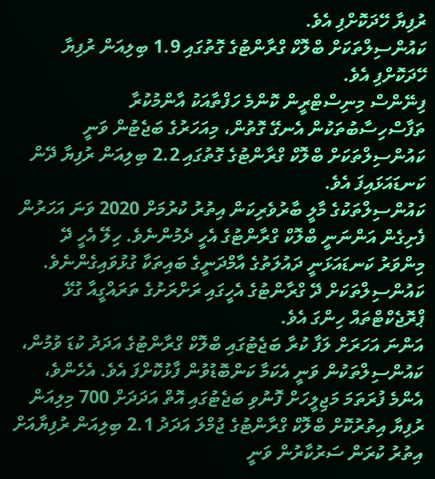ރުފިޔާ ހޭދަކޮށްފި އެވެ.
ކައުންސިލްތަކަށް ބްލޮކް ގްރާންޓުގެ ގޮތުގައި 1.9 ބިލިއަން ރުފިޔާ ހޭދަކޮށްފި އެވެ.
ފިނޭންސް މިނިސްޓްރީން ކޮންމެ ހަފްތާއަކު އާންމުކުރާ ތަފާސްހިސާބުތަކުން އެނގޭ ގޮތުން، މިއަހަރުގެ ބަޖެޓުން ވަނީ ކައުންސިލްތަކަށް ބްލޮކް ގްރާންޓުގެ ގޮތުގައި 2.2 ބިލިއަން ރުފިޔާ ދޭން ކަނޑައަޅައިފަ އެވެ.
ކައުންސިލްތަކުގެ މާލީ ބާރުވެރިކަން އިތުރު ކުރުމަށް 2020 ވަނަ އަހަރުން ފެށިގެން އަންނަނީ ބްލޮކް ގްރާންޓުގެ އެހީ ދެމުންނެވެ. ހިލޭ އެހީ ދޭ މިންވަރު ކަނޑައަޅަނީ ދައުލަތުގެ އާމްދަނީގެ ބައިތަކާ ގުޅުވައިގެންނެވެ.
ކައުންސިލްތަކަށް ދޭ ގްރާންޓުގެ އެހީގައި ރަށްރަށުގެ ތަރައްގީއާ ގުޅޭ ޕްރޮޖެކްޓްތައް ހިންގަ އެވެ.
އަންނަ އަހަރަށް ލަފާ ކުރާ ބަޖެޓުގައި ބްލޮކް ގްރާންޓުގެ އަދަދު ކުޑަ ވުމުން، ކައުންސިލްތަކުން ވަނީ އެކަމާ ކަންބޮޑުވުން ފާޅުކޮށްފަ އެވެ. އެހެންވެ، އެންމެ ފުރަތަމަ މަޖިލީހަށް ފޮނުވި ބަޖެޓުގައި އޮތް އަދަދަށް 700 މިލިއަން ރުފިޔާ އިތުރުކޮށް ބްލޮކް ގްރާންޓުގެ ޖުމްލަ އަދަދު 2.1 ބިލިއަން ރުފިޔާއަށް އިތުރު ކުރަން ސަރުކާރުން ވަނީ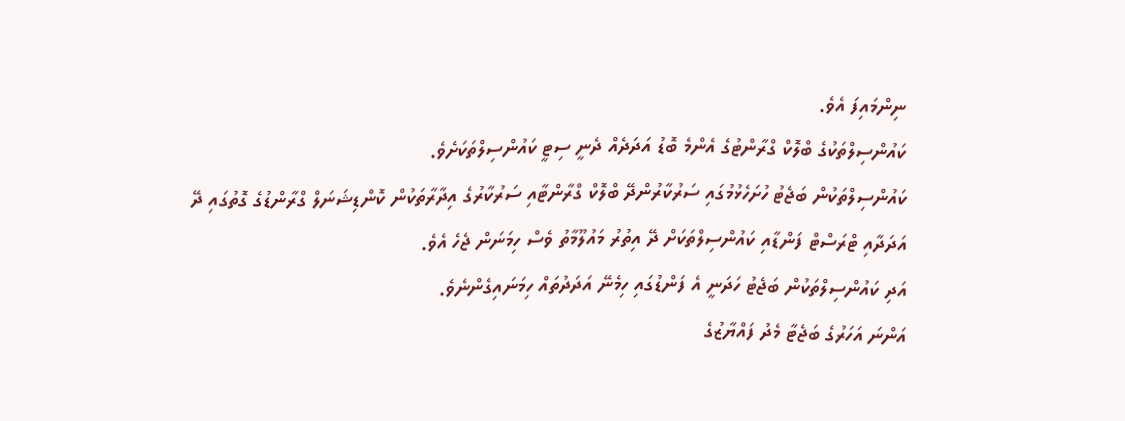ނިންމައިފަ އެވެ.
ކައުންސިލްތަކުގެ ބްލޮކް ގްރާންޓުގެ އެންމެ ބޮޑު އަދަދެއް ދެނީ ސިޓީ ކައުންސިލްތަކަށެވެ.
ކައުންސިލްތަކުން ބަޖެޓު ހުށަހެޅުމުގައި ސަރުކާރުންދޭ ބްލޮކް ގްރާންޓާއި ސަރުކާރުގެ އިދާރާތަކުން ކޮންޑިޝަނަލް ގްރާންޑުގެ ގޮތުގައި ދޭ އަދަދާއި ޓްރަސްޓް ފަންޑާއި ކައުންސިލްތަކަށް ދޭ އިތުރު މައުލޫމާތު ވެސް ހިމަނަން ޖެހެ އެވެ.
އަދި ކައުންސިލްތަކުން ބަޖެޓު ހަދަނީ އެ ފަންޑުގައި ހިމެނޭ އަދަދުތައް ހިމަނައިގެންނެވެ.
އަންނަ އަހަރުގެ ބަޖެޓާ މެދު ފައްޔާޒުގެ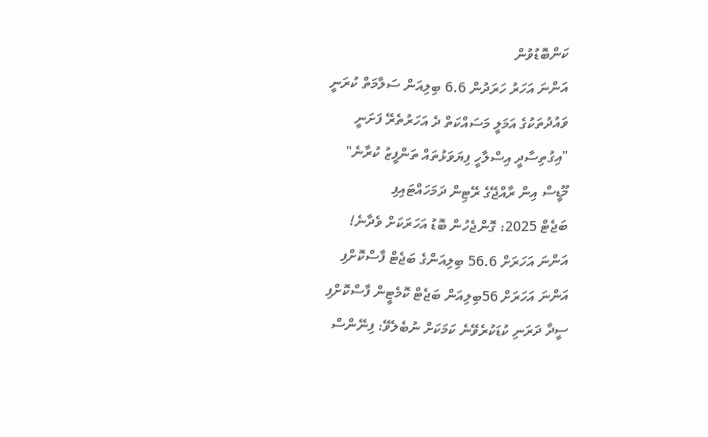ކަންބޮޑުވުން
އަންނަ އަހަރު ހަރަދުން 6.6 ބިލިއަން ސަލާމަތް ކުރަނީ
ވައުދުތަކުގެ އަމަލީ މަސައްކަތް ދެ އަހަރުތެރޭ ފަށަނީ
"އިގުތިސާދީ އިސްލާހީ ފިޔަވަޅުތައް ތަންފީޒު ކުރާނެ"
މޫޑީސް އިން ރާއްޖޭގެ ރޭޓިން ދަމަހައްޓައިފި
ބަޖެޓް 2025: ގޮންޖެހުން ބޮޑު އަހަރަކަށް ވެދާނެ!
އަންނަ އަހަރަށް 56.6 ބިލިއަންގެ ބަޖެޓް ފާސްކޮށްފި
އަންނަ އަހަރަށް 56ބިލިއަން ބަޖެޓް ކޮމެޓީން ފާސްކޮށްފި
ސީދާ ދަރަނި ކުޑަކުރެވޭނެ ކަމަކަށް ނުބެލެވޭ: ފިނޭންސް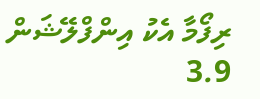ރިފޯމާ އެކު އިންފްލޭޝަން 3.9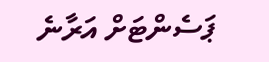ޕަސެންޓަށް އަރާނެ